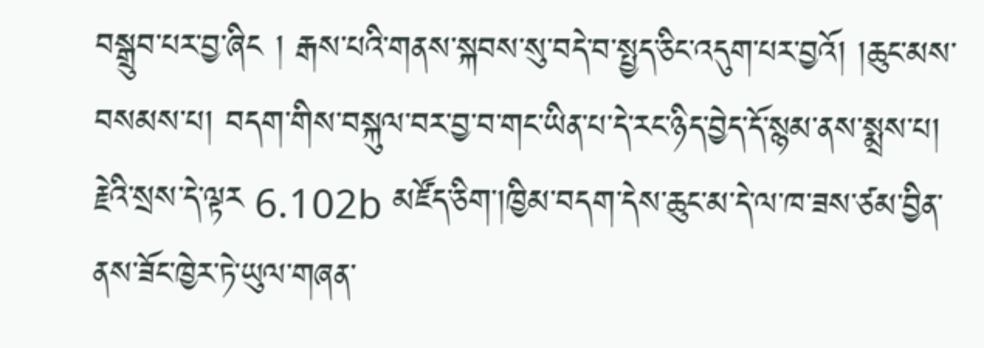བསྒྲུབ་པར་བྱ་ཞིང ། རྒས་པའི་གནས་སྐབས་སུ་བདེ་བ་སྤྱད་ཅིང་འདུག་པར་བྱའོ། །ཆུང་མས་བསམས་པ། བདག་གིས་བསྐུལ་བར་བྱ་བ་གང་ཡིན་པ་དེ་རང་ཉིད་བྱེད་དོ་སྙམ་ནས་སྨྲས་པ། རྗེའི་སྲས་དེ་ལྟར 6.102b མཛོད་ཅིག་།ཁྱིམ་བདག་དེས་ཆུང་མ་དེ་ལ་ཁ་ཟས་ཙམ་བྱིན་ནས་ཟོང་ཁྱེར་ཏེ་ཡུལ་གཞན་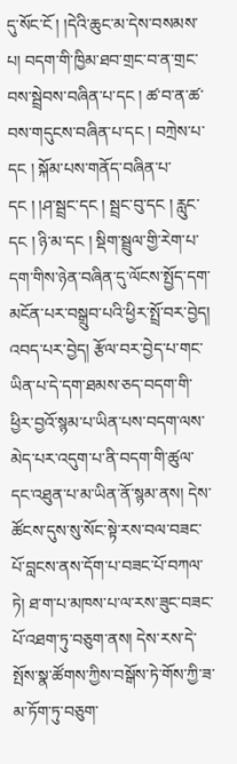དུ་སོང་ངོ ། །དེའི་ཆུང་མ་དེས་བསམས་པ། བདག་གི་ཁྱིམ་ཐབ་གྲང་བ་ན་གྲང་བས་སྦྲེབས་བཞིན་པ་དང ། ཚ་བ་ན་ཚ་བས་གདུངས་བཞིན་པ་དང ། བཀྲེས་པ་དང ། སྐོམ་པས་གནོད་བཞིན་པ་དང ། །ཤ་སྦྲང་དང ། སྦྲང་བུ་དང ། རླུང་དང ། ཉི་མ་དང ། སྡིག་སྦྲུལ་གྱི་རེག་པ་དག་གིས་ཉེན་བཞིན་དུ་ལོངས་སྤྱོད་དག་མངོན་པར་བསྒྲུབ་པའི་ཕྱིར་སྤྲོ་བར་བྱེད། འབད་པར་བྱེད། རྩོལ་བར་བྱེད་པ་གང་ཡིན་པ་དེ་དག་ཐམས་ཅད་བདག་གི་ཕྱིར་བྱའོ་སྙམ་པ་ཡིན་པས་བདག་ལས་མེད་པར་འདུག་པ་ནི་བདག་གི་ཚུལ་དང་འཐུན་པ་མ་ཡིན་ནོ་སྙམ་ནས། དེས་ཚོངས་དུས་སུ་སོང་སྟེ་རས་བལ་བཟང་པོ་བླངས་ནས་དོག་པ་བཟང་པོ་བཀལ་ཏེ། ཐ་ག་པ་མཁས་པ་ལ་རས་ཟུང་བཟང་པོ་འཐག་ཏུ་བཅུག་ནས། དེས་རས་དེ་སྤོས་སྣ་ཚོགས་ཀྱིས་བསྒོས་ཏེ་གོས་ཀྱི་ཟ་མ་ཏོག་ཏུ་བཅུག་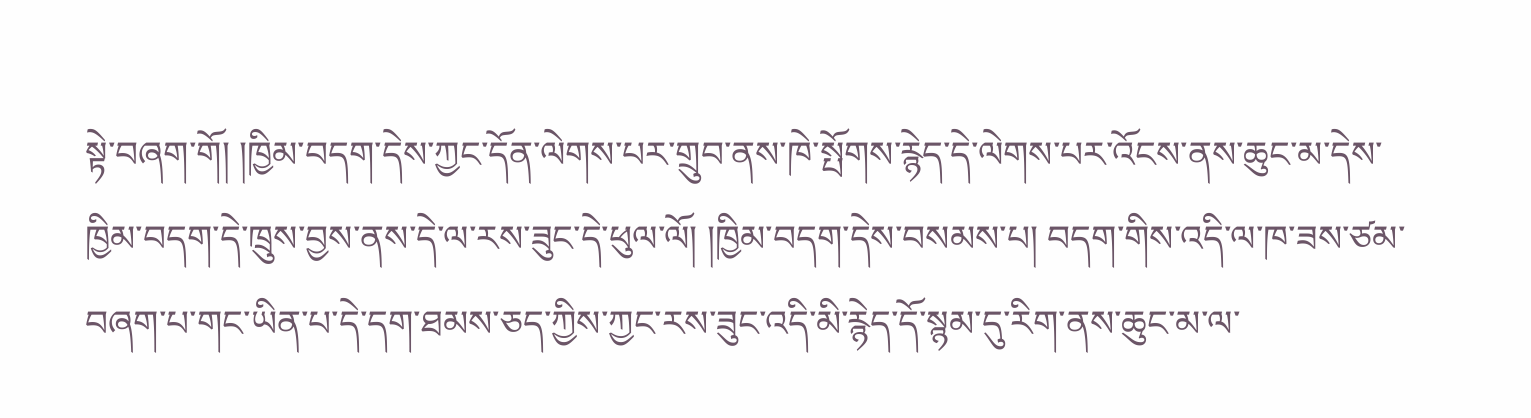སྟེ་བཞག་གོ། །ཁྱིམ་བདག་དེས་ཀྱང་དོན་ལེགས་པར་གྲུབ་ནས་ཁེ་སྤོགས་རྙེད་དེ་ལེགས་པར་འོངས་ནས་ཆུང་མ་དེས་ཁྱིམ་བདག་དེ་ཁྲུས་བྱས་ནས་དེ་ལ་རས་ཟུང་དེ་ཕུལ་ལོ། །ཁྱིམ་བདག་དེས་བསམས་པ། བདག་གིས་འདི་ལ་ཁ་ཟས་ཙམ་བཞག་པ་གང་ཡིན་པ་དེ་དག་ཐམས་ཅད་ཀྱིས་ཀྱང་རས་ཟུང་འདི་མི་རྙེད་དོ་སྙམ་དུ་རིག་ནས་ཆུང་མ་ལ་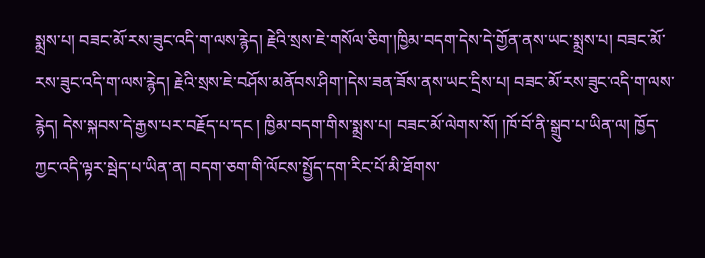སྨྲས་པ། བཟང་མོ་རས་ཟུང་འདི་ག་ལས་རྙེད། རྗེའི་སྲས་ཇེ་གསོལ་ཅིག་།ཁྱིམ་བདག་དེས་དེ་གྱོན་ནས་ཡང་སྨྲས་པ། བཟང་མོ་རས་ཟུང་འདི་ག་ལས་རྙེད། རྗེའི་སྲས་ཇེ་བཤོས་མནོབས་ཤིག་།དེས་ཟན་ཟོས་ནས་ཡང་དྲིས་པ། བཟང་མོ་རས་ཟུང་འདི་ག་ལས་རྙེད། དེས་སྐབས་དེ་རྒྱས་པར་བརྗོད་པ་དང ། ཁྱིམ་བདག་གིས་སྨྲས་པ། བཟང་མོ་ལེགས་སོ། །ཁོ་བོ་ནི་སྒྲུབ་པ་ཡིན་ལ། ཁྱོད་ཀྱང་འདི་ལྟར་སྦེད་པ་ཡིན་ན། བདག་ཅག་གི་ལོངས་སྤྱོད་དག་རིང་པོ་མི་ཐོགས་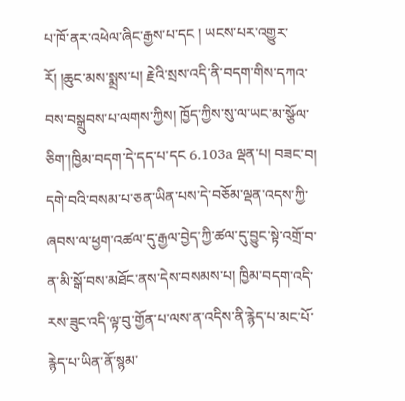པ་ཁོ་ནར་འཕེལ་ཞིང་རྒྱས་པ་དང ། ཡངས་པར་འགྱུར་རོ། །ཆུང་མས་སྨྲས་པ། རྗེའི་སྲས་འདི་ནི་བདག་གིས་དཀའ་བས་བསྒྲུབས་པ་ལགས་ཀྱིས། ཁྱོད་ཀྱིས་སུ་ལ་ཡང་མ་སྩོལ་ཅིག་།ཁྱིམ་བདག་དེ་དད་པ་དང 6.103a ལྡན་པ། བཟང་བ། དགེ་བའི་བསམ་པ་ཅན་ཡིན་པས་དེ་བཅོམ་ལྡན་འདས་ཀྱི་ཞབས་ལ་ཕྱག་འཚལ་དུ་རྒྱལ་བྱེད་ཀྱི་ཚལ་དུ་བྱུང་སྟེ་འགྲོ་བ་ན་མི་སྒོ་བས་མཐོང་ནས་དེས་བསམས་པ། ཁྱིམ་བདག་འདི་རས་ཟུང་འདི་ལྟ་བུ་གྱོན་པ་ལས་ན་འདིས་ནི་རྙེད་པ་མང་པོ་རྙེད་པ་ཡིན་ནོ་སྙམ་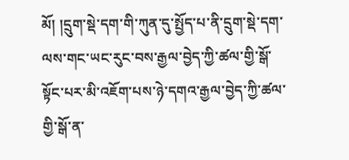མོ། །དྲུག་སྡེ་དག་གི་ཀུན་དུ་སྤྱོད་པ་ནི་དྲུག་སྡེ་དག་ལས་གང་ཡང་རུང་བས་རྒྱལ་བྱེད་ཀྱི་ཚལ་གྱི་སྒོ་སྟོང་པར་མི་འཇོག་པས་ཉེ་དགའ་རྒྱལ་བྱེད་ཀྱི་ཚལ་གྱི་སྒོ་ན་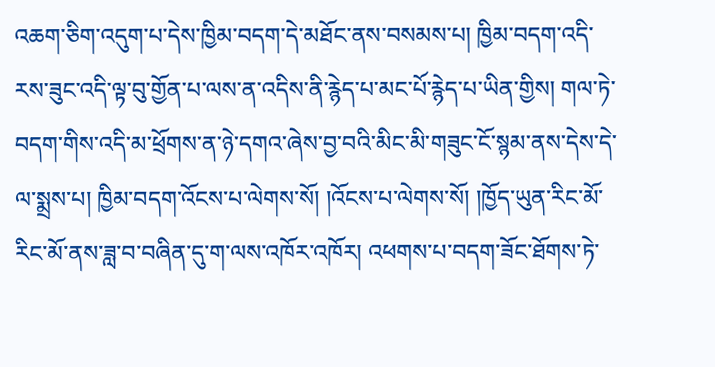འཆག་ཅིག་འདུག་པ་དེས་ཁྱིམ་བདག་དེ་མཐོང་ནས་བསམས་པ། ཁྱིམ་བདག་འདི་རས་ཟུང་འདི་ལྟ་བུ་གྱོན་པ་ལས་ན་འདིས་ནི་རྙེད་པ་མང་པོ་རྙེད་པ་ཡིན་གྱིས། གལ་ཏེ་བདག་གིས་འདི་མ་ཕྲོགས་ན་ཉེ་དགའ་ཞེས་བྱ་བའི་མིང་མི་གཟུང་ངོ་སྙམ་ནས་དེས་དེ་ལ་སྨྲས་པ། ཁྱིམ་བདག་འོངས་པ་ལེགས་སོ། །འོངས་པ་ལེགས་སོ། །ཁྱོད་ཡུན་རིང་མོ་རིང་མོ་ནས་ཟླ་བ་བཞིན་དུ་ག་ལས་འཁོར་འཁོར། འཕགས་པ་བདག་ཟོང་ཐོགས་ཏེ་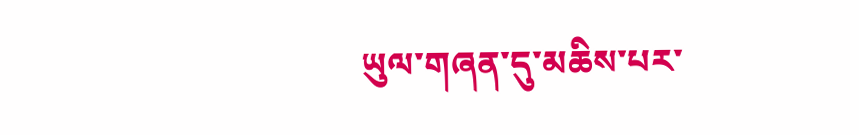ཡུལ་གཞན་དུ་མཆིས་པར་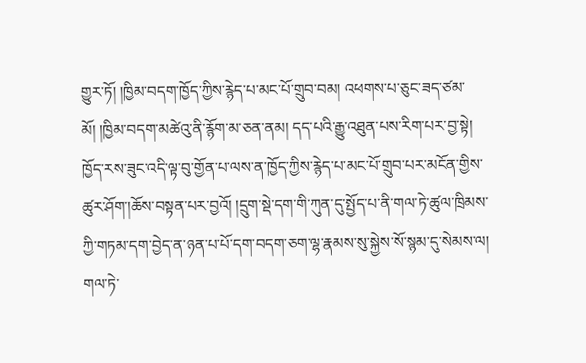གྱུར་ཏོ། །ཁྱིམ་བདག་ཁྱོད་ཀྱིས་རྙེད་པ་མང་པོ་གྲུབ་བམ། འཕགས་པ་ཅུང་ཟད་ཙམ་མོ། །ཁྱིམ་བདག་མཚེའུ་ནི་རྙོག་མ་ཅན་ནམ། དད་པའི་རྒྱུ་འཐུན་པས་རིག་པར་བྱ་སྟེ། ཁྱོད་རས་ཟུང་འདི་ལྟ་བུ་གྱོན་པ་ལས་ན་ཁྱོད་ཀྱིས་རྙེད་པ་མང་པོ་གྲུབ་པར་མངོན་གྱིས་ཚུར་ཤོག་།ཆོས་བསྟན་པར་བྱའོ། །དྲུག་སྡེ་དག་གི་ཀུན་དུ་སྤྱོད་པ་ནི་གལ་ཏེ་ཚུལ་ཁྲིམས་ཀྱི་གཏམ་དག་བྱེད་ན་ཉན་པ་པོ་དག་བདག་ཅག་ལྷ་རྣམས་སུ་སྐྱེས་སོ་སྙམ་དུ་སེམས་ལ། གལ་ཏེ་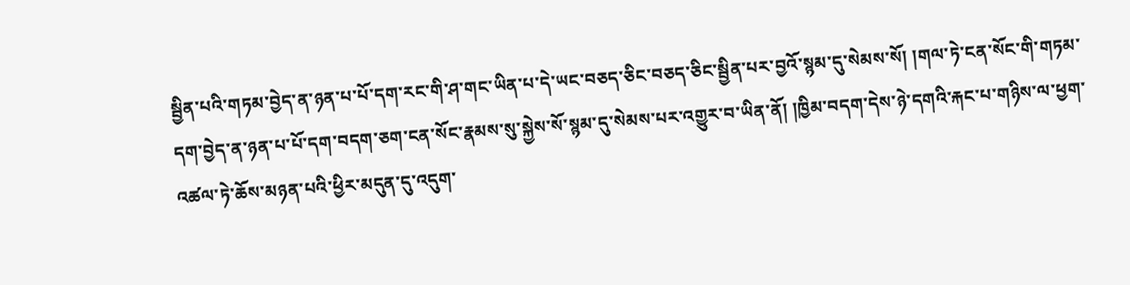སྦྱིན་པའི་གཏམ་བྱེད་ན་ཉན་པ་པོ་དག་རང་གི་ཤ་གང་ཡིན་པ་དེ་ཡང་བཅད་ཅིང་བཅད་ཅིང་སྦྱིན་པར་བྱའོ་སྙམ་དུ་སེམས་སོ། །གལ་ཏེ་ངན་སོང་གི་གཏམ་དག་བྱེད་ན་ཉན་པ་པོ་དག་བདག་ཅག་ངན་སོང་རྣམས་སུ་སྐྱེས་སོ་སྙམ་དུ་སེམས་པར་འགྱུར་བ་ཡིན་ནོ། །ཁྱིམ་བདག་དེས་ཉེ་དགའི་རྐང་པ་གཉིས་ལ་ཕྱག་འཚལ་ཏེ་ཆོས་མཉན་པའི་ཕྱིར་མདུན་དུ་འདུག་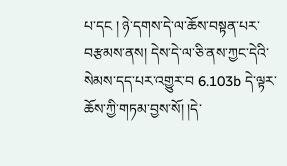པ་དང ། ཉེ་དགས་དེ་ལ་ཆོས་བསྟན་པར་བརྩམས་ནས། དེས་དེ་ལ་ཅི་ནས་ཀྱང་དེའི་སེམས་དད་པར་འགྱུར་བ 6.103b དེ་ལྟར་ཆོས་ཀྱི་གཏམ་བྱས་སོ། །དེ་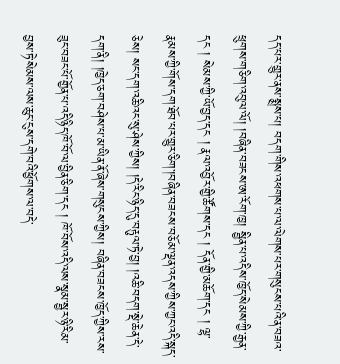དད་པར་གྱུར་ནས་སྨྲས་པ། བདག་གིས་འཕགས་པ་ལ་ལེགས་པར་གསུངས་པའི་ན་བཟའ་ཕྲུགས་གཅིག་འབུལ་ལོ། །བཞིན་བཟངས་ཨ་རོག་ཁྱ། སྦྱིན་པ་འདིས་ཁྱོད་སེམས་ཀྱི་རྒྱན་དང ། སེམས་ཀྱི་ཡོ་བྱད་དང ། རྣལ་འབྱོར་གྱི་ཚོགས་དང ། དོན་གྱི་མཆོག་དང ། ལྷ་རྣམས་ཀྱི་གོས་དག་ཐོབ་པར་གྱུར་ཅིག་།བཞིན་བཟངས་བཅོམ་ལྡན་འདས་ཀྱིས་ཀྱང་འདི་སྐད་ཅེས། སང་དག་འཆི་འང་སུ་ཤེས་ཀྱིས། །དེ་རིང་ཉིད་དུ་བརྟུལ་ཏེ་བྱ། །འཆི་བདག་སྡེ་ཆེན་དེ་དག་ནི། །ཁྱེད་ཅག་བཤེས་པ་མ་ཡིན་ནོ་ཞེས་གསུངས་ཀྱིས། བཞིན་བཟངས་ཁྱོད་ཀྱིས་རས་ཟུང་བཟང་པོ་གྱོན་པ་འདི་ཉིད་ཁོ་བོ་ལ་བྱིན་ཅིག་དང ། ཁོ་བོས་འདི་ལས་སྣམ་སྦྱར་ཉི་རིམ་བྱས་ཏེ་སེམས་ལས་ཆུང་ངུས་དགེ་བའི་ཕྱོགས་ལ་བདེ་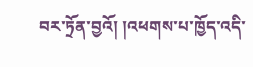བར་ཏྲོན་བྱའོ། །འཕགས་པ་ཁྱོད་འདི་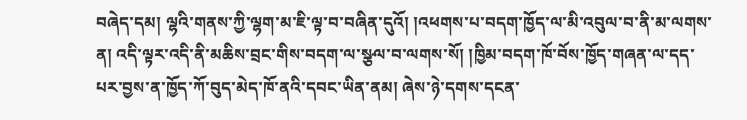བཞེད་དམ། ལྷའི་གནས་ཀྱི་ལྷག་མ་ཇི་ལྟ་བ་བཞིན་དུའོ། །འཕགས་པ་བདག་ཁྱོད་ལ་མི་འབུལ་བ་ནི་མ་ལགས་ན། འདི་ལྟར་འདི་ནི་མཆིས་བྲང་གིས་བདག་ལ་སྩལ་བ་ལགས་སོ། །ཁྱིམ་བདག་ཁོ་བོས་ཁྱོད་གཞན་ལ་དད་པར་བྱས་ན་ཁྱོད་ཀོ་བུད་མེད་ཁོ་ནའི་དབང་ཡིན་ནམ། ཞེས་ཉེ་དགས་དངན་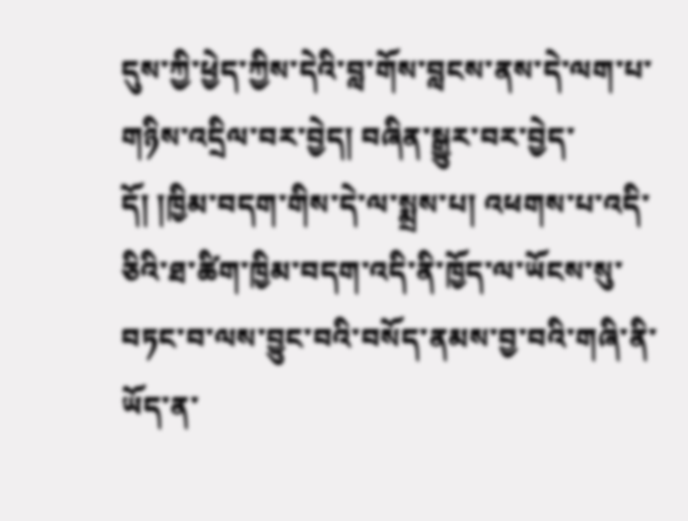དུས་ཀྱི་ཕྱེད་ཀྱིས་དེའི་བླ་གོས་བླངས་ནས་དེ་ལག་པ་གཉིས་འདྲིལ་བར་བྱེད། བཞིན་སྒྱུར་བར་བྱེད་དོ། །ཁྱིམ་བདག་གིས་དེ་ལ་སྨྲས་པ། འཕགས་པ་འདི་ཅིའི་ཐ་ཚིག་ཁྱིམ་བདག་འདི་ནི་ཁྱོད་ལ་ཡོངས་སུ་བཏང་བ་ལས་བྱུང་བའི་བསོད་ནམས་བྱ་བའི་གཞི་ནི་ཡོད་ན་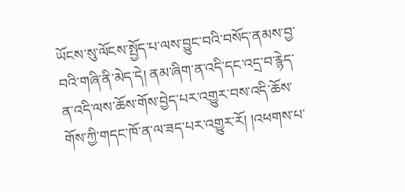ཡོངས་སུ་ལོངས་སྤྱོད་པ་ལས་བྱུང་བའི་བསོད་ནམས་བྱ་བའི་གཞི་ནི་མེད་དེ། ནམ་ཞིག་ན་འདི་དང་འདྲ་བ་རྙེད་ན་འདི་ལས་ཆོས་གོས་བྱེད་པར་འགྱུར་བས་འདི་ཆོས་གོས་ཀྱི་གདང་ཁོ་ན་ལ་ཟད་པར་འགྱུར་རོ། །འཕགས་པ་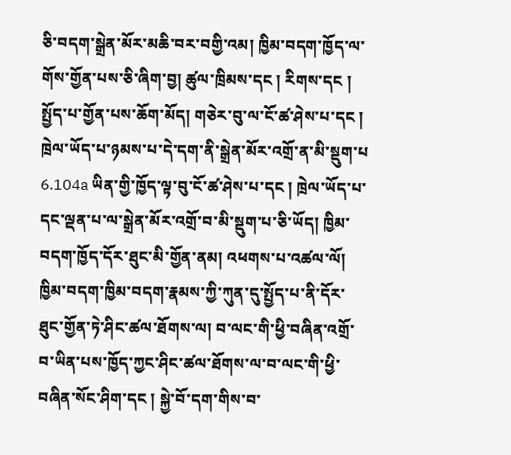ཅི་བདག་སྒྲེན་མོར་མཆི་བར་བགྱི་འམ། ཁྱིམ་བདག་ཁྱོད་ལ་གོས་གྱོན་པས་ཅི་ཞིག་བྱ། ཚུལ་ཁྲིམས་དང ། རིགས་དང ། སྤྱོད་པ་གྱོན་པས་ཆོག་མོད། གཅེར་བུ་ལ་ངོ་ཚ་ཤེས་པ་དང ། ཁྲེལ་ཡོད་པ་ཉམས་པ་དེ་དག་ནི་སྒྲེན་མོར་འགྲོ་ན་མི་སྡུག་པ 6.104a ཡིན་གྱི་ཁྱོད་ལྟ་བུ་ངོ་ཚ་ཤེས་པ་དང ། ཁྲེལ་ཡོད་པ་དང་ལྡན་པ་ལ་སྒྲེན་མོར་འགྲོ་བ་མི་སྡུག་པ་ཅི་ཡོད། ཁྱིམ་བདག་ཁྱོད་དོར་ཐུང་མི་གྱོན་ནམ། འཕགས་པ་འཚལ་ལོ། ཁྱིམ་བདག་ཁྱིམ་བདག་རྣམས་ཀྱི་ཀུན་དུ་སྤྱོད་པ་ནི་དོར་ཐུང་གྱོན་ཏེ་ཤིང་ཚལ་ཐོགས་ལ། བ་ལང་གི་ཕྱི་བཞིན་འགྲོ་བ་ཡིན་པས་ཁྱོད་ཀྱང་ཤིང་ཚལ་ཐོགས་ལ་བ་ལང་གི་ཕྱི་བཞིན་སོང་ཤིག་དང ། སྐྱེ་བོ་དག་གིས་བ་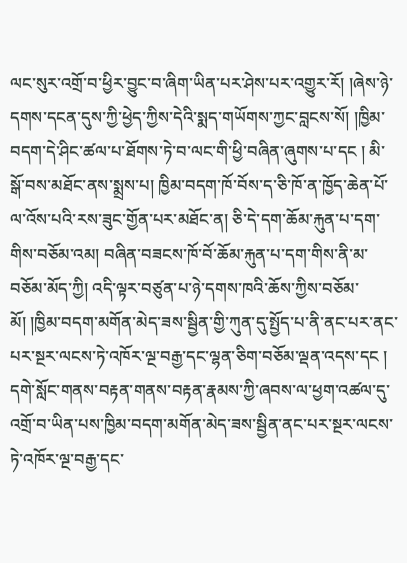ལང་སུར་འགྲོ་བ་ཕྱིར་བྱུང་བ་ཞིག་ཡིན་པར་ཤེས་པར་འགྱུར་རོ། །ཞེས་ཉེ་དགས་དངན་དུས་ཀྱི་ཕྱེད་ཀྱིས་དེའི་སྨད་གཡོགས་ཀྱང་བླངས་སོ། །ཁྱིམ་བདག་དེ་ཤིང་ཚལ་པ་ཐོགས་ཏེ་བ་ལང་གི་ཕྱི་བཞིན་ཞུགས་པ་དང ། མི་སྒོ་བས་མཐོང་ནས་སྨྲས་པ། ཁྱིམ་བདག་ཁོ་བོས་ད་ཅི་ཁོ་ན་ཁྱོད་ཆེན་པོ་ལ་འོས་པའི་རས་ཟུང་གྱོན་པར་མཐོང་ན། ཅི་དེ་དག་ཆོམ་རྐུན་པ་དག་གིས་བཅོམ་འམ། བཞིན་བཟངས་ཁོ་བོ་ཆོམ་རྐུན་པ་དག་གིས་ནི་མ་བཅོམ་མོད་ཀྱི། འདི་ལྟར་བཙུན་པ་ཉེ་དགས་ཁའི་ཆོས་ཀྱིས་བཅོམ་མོ། །ཁྱིམ་བདག་མགོན་མེད་ཟས་སྦྱིན་གྱི་ཀུན་དུ་སྤྱོད་པ་ནི་ནང་པར་ནང་པར་སྔར་ལངས་ཏེ་འཁོར་ལྔ་བརྒྱ་དང་ལྷན་ཅིག་བཅོམ་ལྡན་འདས་དང ། དགེ་སློང་གནས་བརྟན་གནས་བརྟན་རྣམས་ཀྱི་ཞབས་ལ་ཕྱག་འཚལ་དུ་འགྲོ་བ་ཡིན་པས་ཁྱིམ་བདག་མགོན་མེད་ཟས་སྦྱིན་ནང་པར་སྔར་ལངས་ཏེ་འཁོར་ལྔ་བརྒྱ་དང་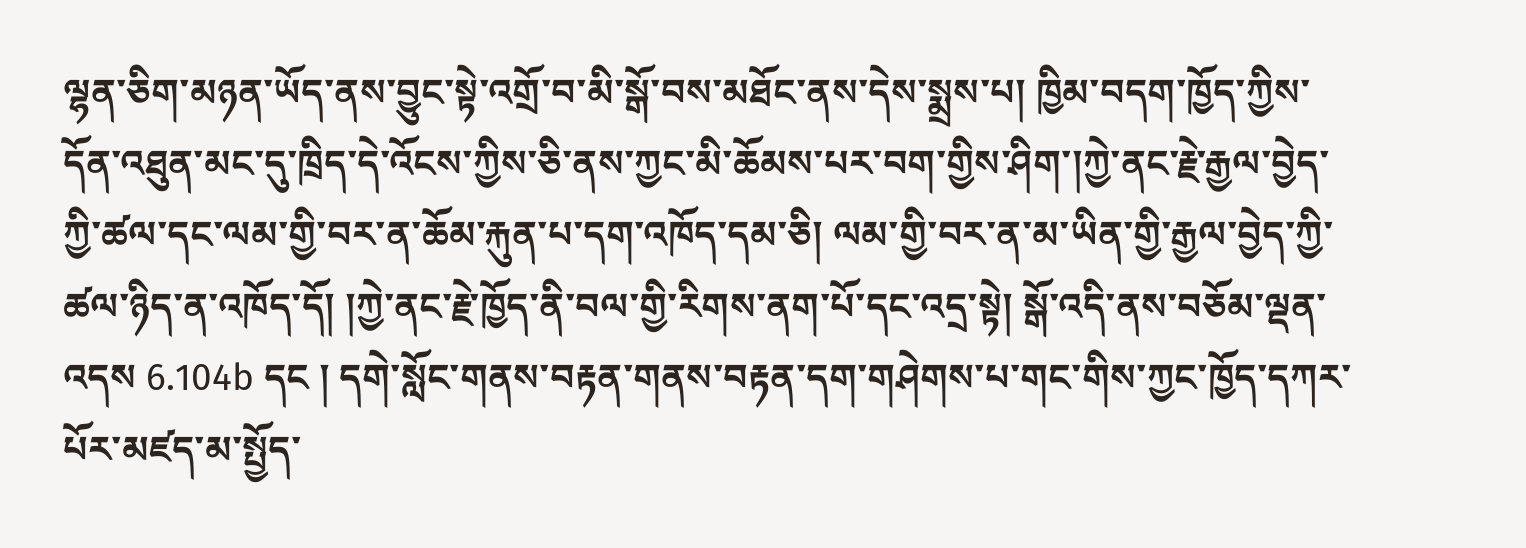ལྷན་ཅིག་མཉན་ཡོད་ནས་བྱུང་སྟེ་འགྲོ་བ་མི་སྒོ་བས་མཐོང་ནས་དེས་སྨྲས་པ། ཁྱིམ་བདག་ཁྱོད་ཀྱིས་དོན་འཐུན་མང་དུ་ཁྲིད་དེ་འོངས་ཀྱིས་ཅི་ནས་ཀྱང་མི་ཆོམས་པར་བག་གྱིས་ཤིག་།ཀྱེ་ནང་རྗེ་རྒྱལ་བྱེད་ཀྱི་ཚལ་དང་ལམ་གྱི་བར་ན་ཆོམ་རྐུན་པ་དག་འཁོད་དམ་ཅི། ལམ་གྱི་བར་ན་མ་ཡིན་གྱི་རྒྱལ་བྱེད་ཀྱི་ཚལ་ཉིད་ན་འཁོད་དོ། །ཀྱེ་ནང་རྗེ་ཁྱོད་ནི་བལ་གྱི་རིགས་ནག་པོ་དང་འདྲ་སྟེ། སྒོ་འདི་ནས་བཅོམ་ལྡན་འདས 6.104b དང ། དགེ་སློང་གནས་བརྟན་གནས་བརྟན་དག་གཤེགས་པ་གང་གིས་ཀྱང་ཁྱོད་དཀར་པོར་མཛད་མ་སྤྱོད་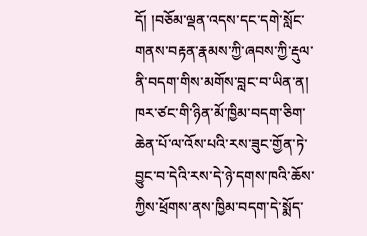དོ། །བཅོམ་ལྡན་འདས་དང་དགེ་སློང་གནས་བརྟན་རྣམས་ཀྱི་ཞབས་ཀྱི་རྡུལ་ནི་བདག་གིས་མགོས་བླང་བ་ཡིན་ན། ཁར་ཙང་གི་ཉིན་མོ་ཁྱིམ་བདག་ཅིག་ཆེན་པོ་ལ་འོས་པའི་རས་ཟུང་གྱོན་ཏེ་བྱུང་བ་དེའི་རས་དེ་ཉེ་དགས་ཁའི་ཆོས་ཀྱིས་ཕྲོགས་ནས་ཁྱིམ་བདག་དེ་སྨོད་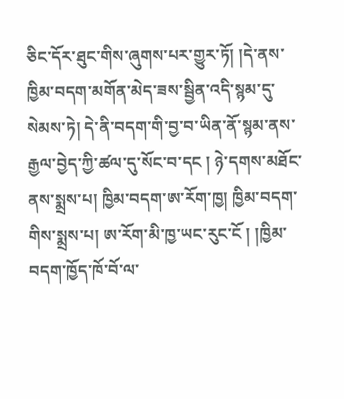ཅིང་དོར་ཐུང་གིས་ཞུགས་པར་གྱུར་ཏོ། །དེ་ནས་ཁྱིམ་བདག་མགོན་མེད་ཟས་སྦྱིན་འདི་སྙམ་དུ་སེམས་ཏེ། དེ་ནི་བདག་གི་བྱ་བ་ཡིན་ནོ་སྙམ་ནས་རྒྱལ་བྱེད་ཀྱི་ཚལ་དུ་སོང་བ་དང ། ཉེ་དགས་མཐོང་ནས་སྨྲས་པ། ཁྱིམ་བདག་ཨ་རོག་ཁྱ། ཁྱིམ་བདག་གིས་སྨྲས་པ། ཨ་རོག་མི་ཁྱ་ཡང་རུང་ངོ ། །ཁྱིམ་བདག་ཁྱོད་ཁོ་བོ་ལ་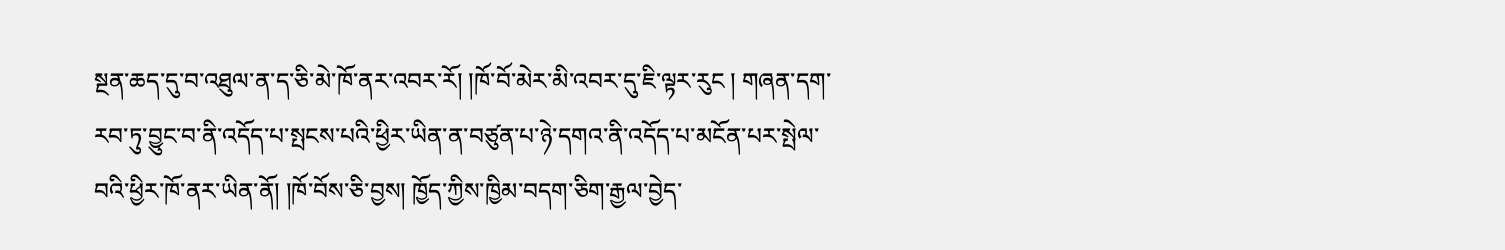སྔན་ཆད་དུ་བ་འཐུལ་ན་ད་ཅི་མེ་ཁོ་ནར་འབར་རོ། །ཁོ་བོ་མེར་མི་འབར་དུ་ཇི་ལྟར་རུང ། གཞན་དག་རབ་ཏུ་བྱུང་བ་ནི་འདོད་པ་སྤངས་པའི་ཕྱིར་ཡིན་ན་བཙུན་པ་ཉེ་དགའ་ནི་འདོད་པ་མངོན་པར་སྤེལ་བའི་ཕྱིར་ཁོ་ནར་ཡིན་ནོ། །ཁོ་བོས་ཅི་བྱས། ཁྱོད་ཀྱིས་ཁྱིམ་བདག་ཅིག་རྒྱལ་བྱེད་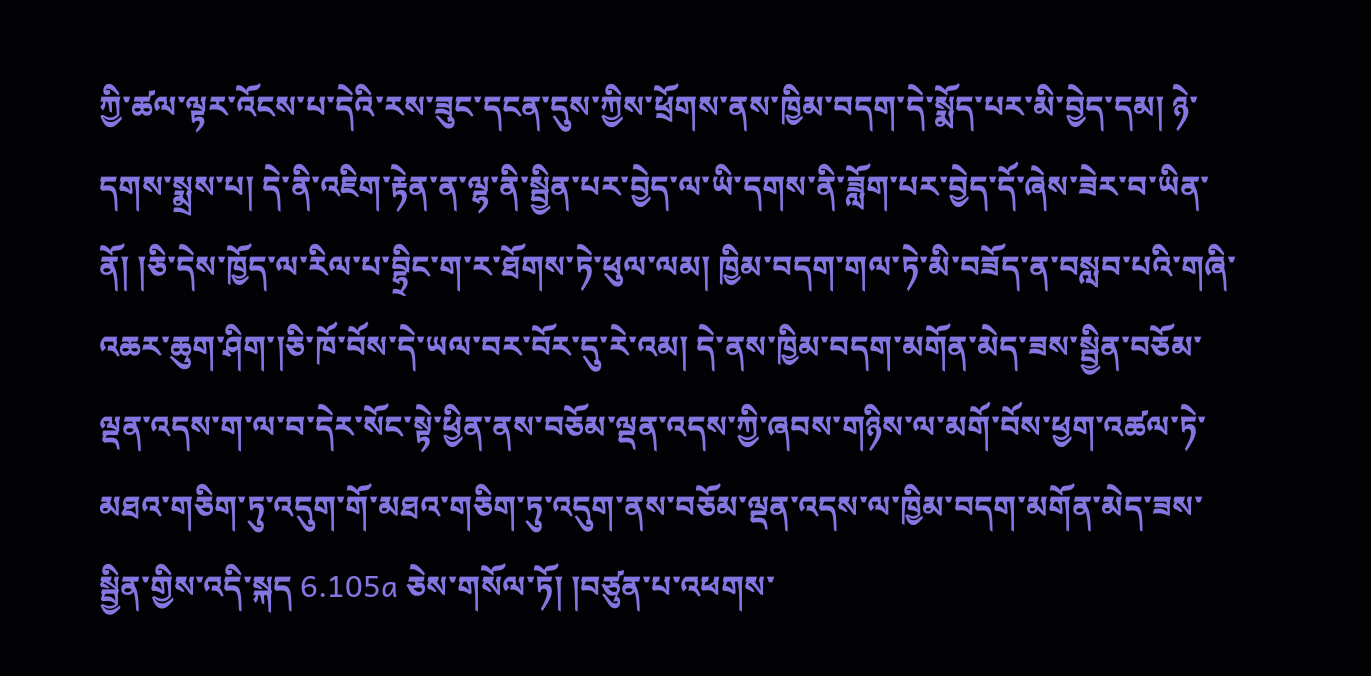ཀྱི་ཚལ་ལྟར་འོངས་པ་དེའི་རས་ཟུང་དངན་དུས་ཀྱིས་ཕྲོགས་ནས་ཁྱིམ་བདག་དེ་སྨོད་པར་མི་བྱེད་དམ། ཉེ་དགས་སྨྲས་པ། དེ་ནི་འཇིག་རྟེན་ན་ལྷ་ནི་སྦྱིན་པར་བྱེད་ལ་ཡི་དགས་ནི་ཟློག་པར་བྱེད་དོ་ཞེས་ཟེར་བ་ཡིན་ནོ། །ཅི་དེས་ཁྱོད་ལ་རིལ་པ་བྷྲིང་ག་ར་ཐོགས་ཏེ་ཕུལ་ལམ། ཁྱིམ་བདག་གལ་ཏེ་མི་བཟོད་ན་བསླབ་པའི་གཞི་འཆར་ཆུག་ཤིག་།ཅི་ཁོ་བོས་དེ་ཡལ་བར་བོར་དུ་རེ་འམ། དེ་ནས་ཁྱིམ་བདག་མགོན་མེད་ཟས་སྦྱིན་བཅོམ་ལྡན་འདས་ག་ལ་བ་དེར་སོང་སྟེ་ཕྱིན་ནས་བཅོམ་ལྡན་འདས་ཀྱི་ཞབས་གཉིས་ལ་མགོ་བོས་ཕྱག་འཚལ་ཏེ་མཐའ་གཅིག་ཏུ་འདུག་གོ་མཐའ་གཅིག་ཏུ་འདུག་ནས་བཅོམ་ལྡན་འདས་ལ་ཁྱིམ་བདག་མགོན་མེད་ཟས་སྦྱིན་གྱིས་འདི་སྐད 6.105a ཅེས་གསོལ་ཏོ། །བཙུན་པ་འཕགས་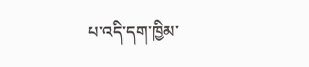པ་འདི་དག་ཁྱིམ་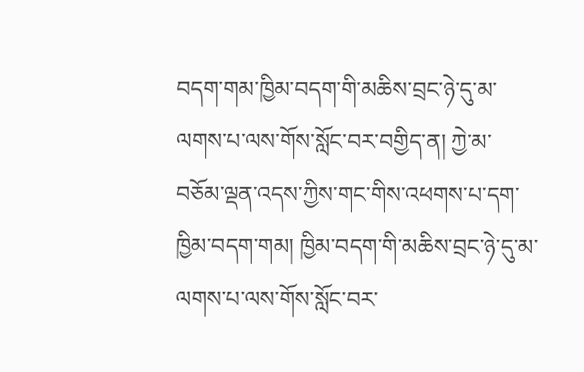བདག་གམ་ཁྱིམ་བདག་གི་མཆིས་བྲང་ཉེ་དུ་མ་ལགས་པ་ལས་གོས་སློང་བར་བགྱིད་ན། ཀྱེ་མ་བཅོམ་ལྡན་འདས་ཀྱིས་གང་གིས་འཕགས་པ་དག་ཁྱིམ་བདག་གམ། ཁྱིམ་བདག་གི་མཆིས་བྲང་ཉེ་དུ་མ་ལགས་པ་ལས་གོས་སློང་བར་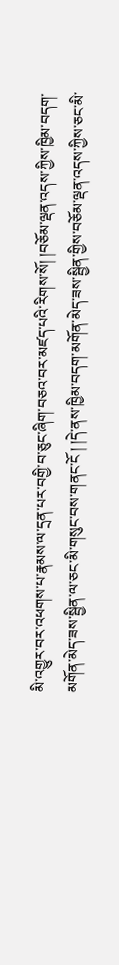མི་འགྱུར་བར་འཕགས་པ་རྣམས་ལ་དྲན་པར་བགྱི་བ་ཅུང་ཞིག་བཅའ་བར་མཛད་པའི་རིགས་སོ། །བཅོམ་ལྡན་འདས་ཀྱིས་ཁྱིམ་བདག་མགོན་མེད་ཟས་སྦྱིན་ལ་ཅང་མི་གསུང་བས་གནང་ངོ ། །དེ་ནས་ཁྱིམ་བདག་མགོན་མེད་ཟས་སྦྱིན་གྱིས་བཅོམ་ལྡན་འདས་ཀྱིས་ཅང་མི་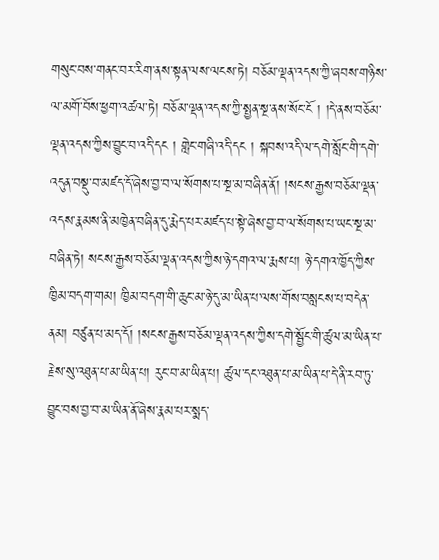གསུང་བས་གནང་བར་རིག་ནས་སྟན་ལས་ལངས་ཏེ། བཅོམ་ལྡན་འདས་ཀྱི་ཞབས་གཉིས་ལ་མགོ་བོས་ཕྱག་འཚལ་ཏེ། བཅོམ་ལྡན་འདས་ཀྱི་སྤྱན་སྔ་ནས་སོང་ངོ ། །དེ་ནས་བཅོམ་ལྡན་འདས་ཀྱིས་བྱུང་བ་འདི་དང ། གླེང་གཞི་འདི་དང ། སྐབས་འདི་ལ་དགེ་སློང་གི་དགེ་འདུན་བསྡུ་བ་མཛད་དོ་ཞེས་བྱ་བ་ལ་སོགས་པ་སྔ་མ་བཞིན་ནོ། །སངས་རྒྱས་བཅོམ་ལྡན་འདས་རྣམས་ནི་མཁྱེན་བཞིན་དུ་རྨེད་པར་མཛད་པ་སྟེ་ཞེས་བྱ་བ་ལ་སོགས་པ་ཡང་སྔ་མ་བཞིན་ཏེ། སངས་རྒྱས་བཅོམ་ལྡན་འདས་ཀྱིས་ཉེ་དགའ་ལ་རྨས་པ། ཉེ་དགའ་ཁྱོད་ཀྱིས་ཁྱིམ་བདག་གམ། ཁྱིམ་བདག་གི་ཆུང་མ་ཉེ་དུ་མ་ཡིན་པ་ལས་གོས་བསླངས་པ་བདེན་ནམ། བཙུན་པ་མད་དོ། །སངས་རྒྱས་བཅོམ་ལྡན་འདས་ཀྱིས་དགེ་སྦྱོང་གི་ཚུལ་མ་ཡིན་པ་རྗེས་སུ་འཐུན་པ་མ་ཡིན་པ། རུང་བ་མ་ཡིན་པ། ཚུལ་དང་འཐུན་པ་མ་ཡིན་པ་དེ་ནི་རབ་ཏུ་བྱུང་བས་བྱ་བ་མ་ཡིན་ནོ་ཞེས་རྣམ་པར་སྨད་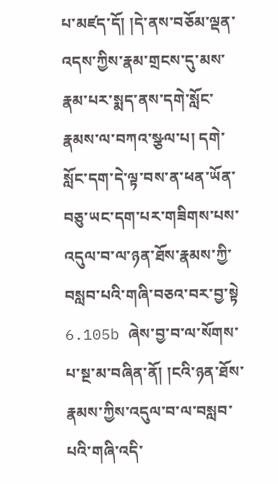པ་མཛད་དོ། །དེ་ནས་བཅོམ་ལྡན་འདས་ཀྱིས་རྣམ་གྲངས་དུ་མས་རྣམ་པར་སྨད་ནས་དགེ་སློང་རྣམས་ལ་བཀའ་སྩལ་པ། དགེ་སློང་དག་དེ་ལྟ་བས་ན་ཕན་ཡོན་བཅུ་ཡང་དག་པར་གཟིགས་པས་འདུལ་བ་ལ་ཉན་ཐོས་རྣམས་ཀྱི་བསླབ་པའི་གཞི་བཅའ་བར་བྱ་སྟེ 6.105b ཞེས་བྱ་བ་ལ་སོགས་པ་སྔ་མ་བཞིན་ནོ། །ངའི་ཉན་ཐོས་རྣམས་ཀྱིས་འདུལ་བ་ལ་བསླབ་པའི་གཞི་འདི་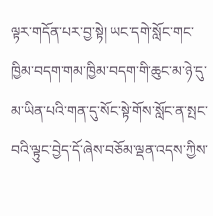ལྟར་གདོན་པར་བྱ་སྟེ། ཡང་དགེ་སློང་གང་ཁྱིམ་བདག་གམ་ཁྱིམ་བདག་གི་ཆུང་མ་ཉེ་དུ་མ་ཡིན་པའི་གན་དུ་སོང་སྟེ་གོས་སློང་ན་སྤང་བའི་ལྟུང་བྱེད་དོ་ཞེས་བཅོམ་ལྡན་འདས་ཀྱིས་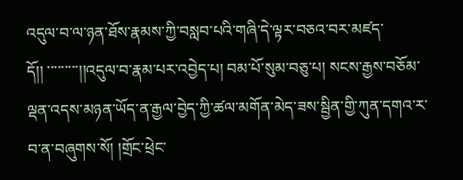འདུལ་བ་ལ་ཉན་ཐོས་རྣམས་ཀྱི་བསླབ་པའི་གཞི་དེ་ལྟར་བཅའ་བར་མཛད་དོ།། ་་་་་་་་་།།འདུལ་བ་རྣམ་པར་འབྱེད་པ། བམ་པོ་སུམ་བཅུ་པ། སངས་རྒྱས་བཅོམ་ལྡན་འདས་མཉན་ཡོད་ན་རྒྱལ་བྱེད་ཀྱི་ཚལ་མགོན་མེད་ཟས་སྦྱིན་གྱི་ཀུན་དགའ་ར་བ་ན་བཞུགས་སོ། །གྲོང་ཕྲེང་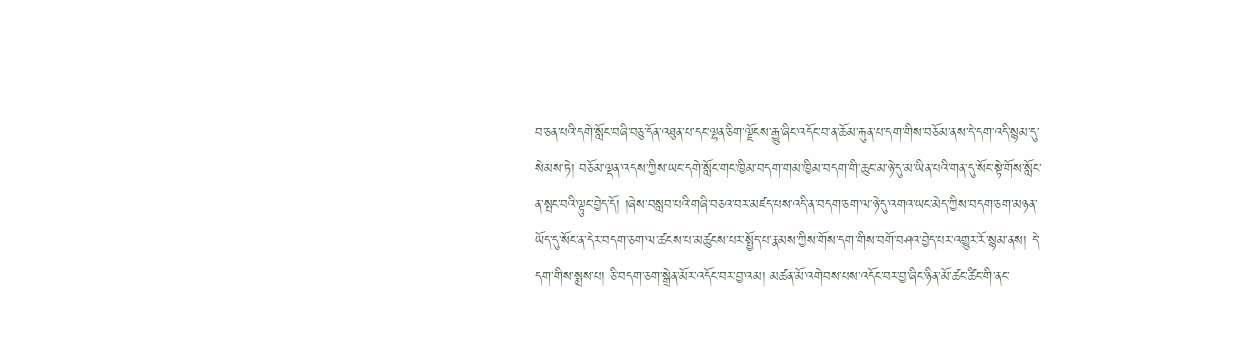བ་ཅན་པའི་དགེ་སློང་བཞི་བཅུ་དོན་འཐུན་པ་དང་ལྷན་ཅིག་ལྗོངས་རྒྱུ་ཞིང་འདོང་བ་ན་ཆོམ་རྐུན་པ་དག་གིས་བཅོམ་ནས་དེ་དག་འདི་སྙམ་དུ་སེམས་ཏེ། བཅོམ་ལྡན་འདས་ཀྱིས་ཡང་དགེ་སློང་གང་ཁྱིམ་བདག་གམ་ཁྱིམ་བདག་གི་ཆུང་མ་ཉེ་དུ་མ་ཡིན་པའི་གན་དུ་སོང་སྟེ་གོས་སློང་ན་སྤང་བའི་ལྟུང་བྱེད་དོ། །ཞེས་བསླབ་པའི་གཞི་བཅའ་བར་མཛད་པས་འདི་ན་བདག་ཅག་ལ་ཉེ་དུ་འགའ་ཡང་མེད་ཀྱིས་བདག་ཅག་མཉན་ཡོད་དུ་སོང་ན་དེར་བདག་ཅག་ལ་ཚངས་པ་མཚུངས་པར་སྤྱོད་པ་རྣམས་ཀྱིས་གོས་དག་གིས་བགོ་བཤའ་བྱེད་པར་འགྱུར་རོ་སྙམ་ནས། དེ་དག་གིས་སྨྲས་པ། ཅི་བདག་ཅག་སྒྲེན་མོར་འདོང་བར་བྱ་འམ། མཚན་མོ་འགེབས་པས་འདོང་བར་བྱ་ཞིང་ཉིན་མོ་ཚང་ཚིང་གི་ནང་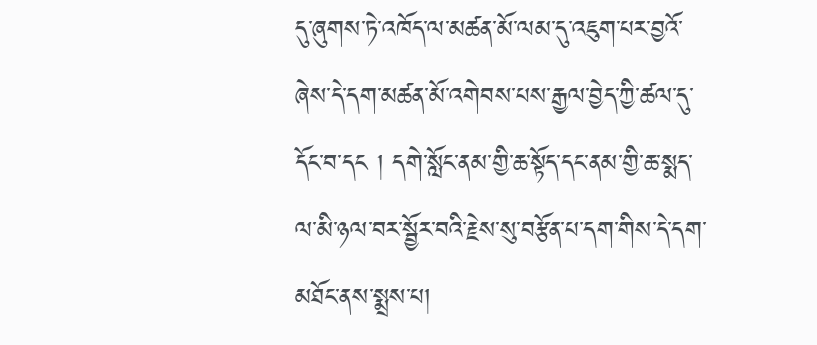དུ་ཞུགས་ཏེ་འཁོད་ལ་མཚན་མོ་ལམ་དུ་འཇུག་པར་བྱའོ་ཞེས་དེ་དག་མཚན་མོ་འགེབས་པས་རྒྱལ་བྱེད་ཀྱི་ཚལ་དུ་དོང་བ་དང ། དགེ་སློང་ནམ་གྱི་ཆ་སྟོད་དང་ནམ་གྱི་ཆ་སྨད་ལ་མི་ཉལ་བར་སྦྱོར་བའི་རྗེས་སུ་བརྩོན་པ་དག་གིས་དེ་དག་མཐོང་ནས་སྨྲས་པ།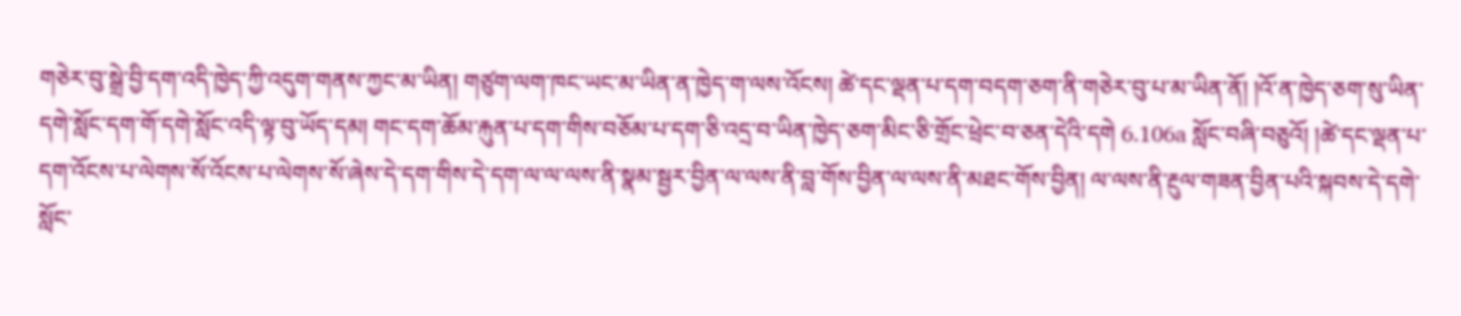གཅེར་བུ་སྒྲེ་བྱི་དག་འདི་ཁྱེད་ཀྱི་འདུག་གནས་ཀྱང་མ་ཡིན། གཙུག་ལག་ཁང་ཡང་མ་ཡིན་ན་ཁྱེད་ག་ལས་འོངས། ཚེ་དང་ལྡན་པ་དག་བདག་ཅག་ནི་གཅེར་བུ་པ་མ་ཡིན་ནོ། །འོ་ན་ཁྱེད་ཅག་སུ་ཡིན་དགེ་སློང་དག་གོ་དགེ་སློང་འདི་ལྟ་བུ་ཡོད་དམ། གང་དག་ཆོམ་རྐུན་པ་དག་གིས་བཅོམ་པ་དག་ཅི་འདྲ་བ་ཡིན་ཁྱེད་ཅག་མིང་ཅི་གྲོང་ཕྲེང་བ་ཅན་དེའི་དགེ 6.106a སློང་བཞི་བཅུའོ། །ཚེ་དང་ལྡན་པ་དག་འོངས་པ་ལེགས་སོ་འོངས་པ་ལེགས་སོ་ཞེས་དེ་དག་གིས་དེ་དག་ལ་ལ་ལས་ནི་སྣམ་སྦྱར་བྱིན་ལ་ལས་ནི་བླ་གོས་བྱིན་ལ་ལས་ནི་མཐང་གོས་བྱིན། ལ་ལས་ནི་རྔུལ་གཟན་བྱིན་པའི་སྐབས་དེ་དགེ་སློང་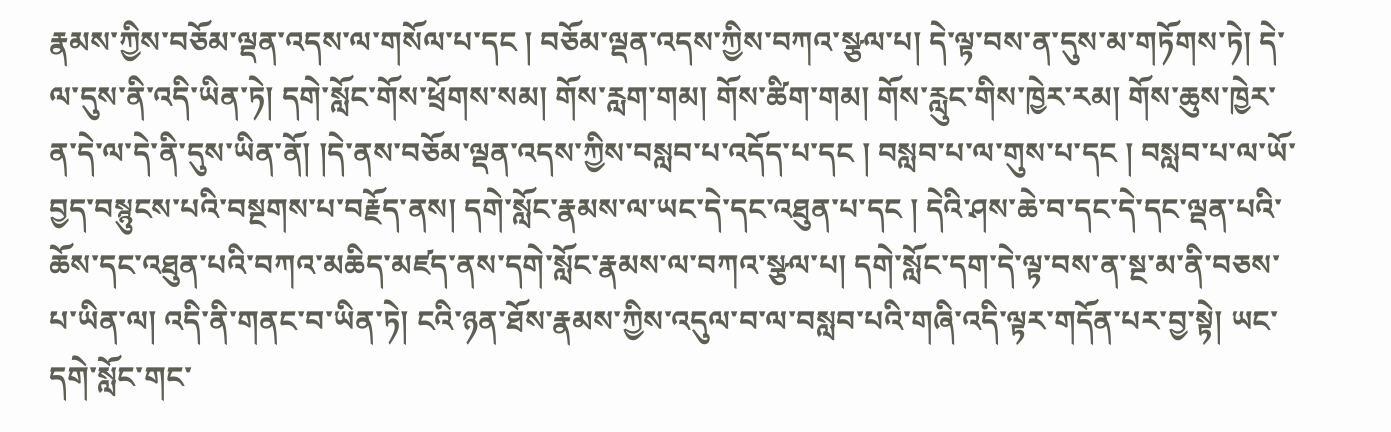རྣམས་ཀྱིས་བཅོམ་ལྡན་འདས་ལ་གསོལ་པ་དང ། བཅོམ་ལྡན་འདས་ཀྱིས་བཀའ་སྩལ་པ། དེ་ལྟ་བས་ན་དུས་མ་གཏོགས་ཏེ། དེ་ལ་དུས་ནི་འདི་ཡིན་ཏེ། དགེ་སློང་གོས་ཕྲོགས་སམ། གོས་རླག་གམ། གོས་ཚིག་གམ། གོས་རླུང་གིས་ཁྱེར་རམ། གོས་ཆུས་ཁྱེར་ན་དེ་ལ་དེ་ནི་དུས་ཡིན་ནོ། །དེ་ནས་བཅོམ་ལྡན་འདས་ཀྱིས་བསླབ་པ་འདོད་པ་དང ། བསླབ་པ་ལ་གུས་པ་དང ། བསླབ་པ་ལ་ཡོ་བྱད་བསྙུངས་པའི་བསྔགས་པ་བརྗོད་ནས། དགེ་སློང་རྣམས་ལ་ཡང་དེ་དང་འཐུན་པ་དང ། དེའི་ཤས་ཆེ་བ་དང་དེ་དང་ལྡན་པའི་ཆོས་དང་འཐུན་པའི་བཀའ་མཆིད་མཛད་ནས་དགེ་སློང་རྣམས་ལ་བཀའ་སྩལ་པ། དགེ་སློང་དག་དེ་ལྟ་བས་ན་སྔ་མ་ནི་བཅས་པ་ཡིན་ལ། འདི་ནི་གནང་བ་ཡིན་ཏེ། ངའི་ཉན་ཐོས་རྣམས་ཀྱིས་འདུལ་བ་ལ་བསླབ་པའི་གཞི་འདི་ལྟར་གདོན་པར་བྱ་སྟེ། ཡང་དགེ་སློང་གང་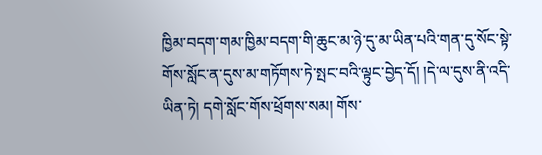ཁྱིམ་བདག་གམ་ཁྱིམ་བདག་གི་ཆུང་མ་ཉེ་དུ་མ་ཡིན་པའི་གན་དུ་སོང་སྟེ་གོས་སློང་ན་དུས་མ་གཏོགས་ཏེ་སྤང་བའི་ལྟུང་བྱེད་དོ། །དེ་ལ་དུས་ནི་འདི་ཡིན་ཏེ། དགེ་སློང་གོས་ཕྲོགས་སམ། གོས་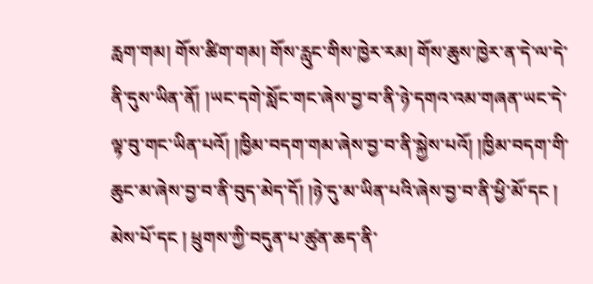རླག་གམ། གོས་ཚིག་གམ། གོས་རླུང་གིས་ཁྱེར་རམ། གོས་ཆུས་ཁྱེར་ན་དེ་ལ་དེ་ནི་དུས་ཡིན་ནོ། །ཡང་དགེ་སློང་གང་ཞེས་བྱ་བ་ནི་ཉེ་དགའ་འམ་གཞན་ཡང་དེ་ལྟ་བུ་གང་ཡིན་པའོ། །ཁྱིམ་བདག་གམ་ཞེས་བྱ་བ་ནི་སྐྱེས་པའོ། །ཁྱིམ་བདག་གི་ཆུང་མ་ཞེས་བྱ་བ་ནི་བུད་མེད་དོ། །ཉེ་དུ་མ་ཡིན་པའི་ཞེས་བྱ་བ་ནི་ཕྱི་མོ་དང ། མེས་པོ་དང ། ཕྲུགས་ཀྱི་བདུན་པ་ཚུན་ཆད་ནི་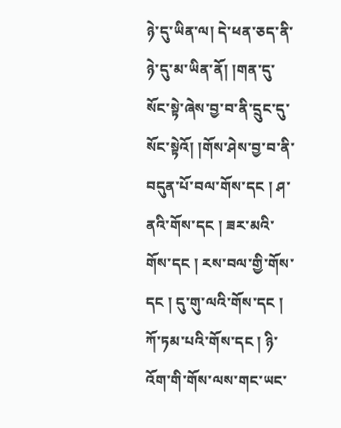ཉེ་དུ་ཡིན་ལ། དེ་ཕན་ཅད་ནི་ཉེ་དུ་མ་ཡིན་ནོ། །གན་དུ་སོང་སྟེ་ཞེས་བྱ་བ་ནི་དྲུང་དུ་སོང་སྟེའོ། །གོས་ཤེས་བྱ་བ་ནི་བདུན་པོ་བལ་གོས་དང ། ཤ་ནའི་གོས་དང ། ཟར་མའི་གོས་དང ། རས་བལ་གྱི་གོས་དང ། དུ་གུ་ལའི་གོས་དང ། ཀོ་ཏམ་པའི་གོས་དང ། ཉི་འོག་གི་གོས་ལས་གང་ཡང་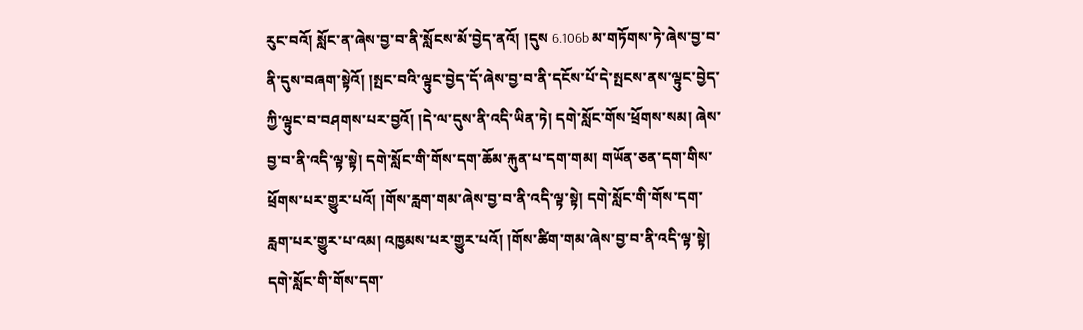རུང་བའོ། སློང་ན་ཞེས་བྱ་བ་ནི་སློངས་མོ་བྱེད་ནའོ། །དུས 6.106b མ་གཏོགས་ཏེ་ཞེས་བྱ་བ་ནི་དུས་བཞག་སྟེའོ། །སྤང་བའི་ལྟུང་བྱེད་དོ་ཞེས་བྱ་བ་ནི་དངོས་པོ་དེ་སྤངས་ནས་ལྟུང་བྱེད་ཀྱི་ལྟུང་བ་བཤགས་པར་བྱའོ། །དེ་ལ་དུས་ནི་འདི་ཡིན་ཏེ། དགེ་སློང་གོས་ཕྲོགས་སམ། ཞེས་བྱ་བ་ནི་འདི་ལྟ་སྟེ། དགེ་སློང་གི་གོས་དག་ཆོམ་རྐུན་པ་དག་གམ། གཡོན་ཅན་དག་གིས་ཕྲོགས་པར་གྱུར་པའོ། །གོས་རླག་གམ་ཞེས་བྱ་བ་ནི་འདི་ལྟ་སྟེ། དགེ་སློང་གི་གོས་དག་རླག་པར་གྱུར་པ་འམ། འཁྱམས་པར་གྱུར་པའོ། །གོས་ཚིག་གམ་ཞེས་བྱ་བ་ནི་འདི་ལྟ་སྟེ། དགེ་སློང་གི་གོས་དག་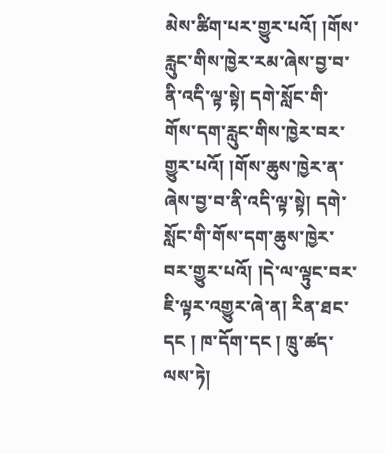མེས་ཚིག་པར་གྱུར་པའོ། །གོས་རླུང་གིས་ཁྱེར་རམ་ཞེས་བྱ་བ་ནི་འདི་ལྟ་སྟེ། དགེ་སློང་གི་གོས་དག་རླུང་གིས་ཁྱེར་བར་གྱུར་པའོ། །གོས་ཆུས་ཁྱེར་ན་ཞེས་བྱ་བ་ནི་འདི་ལྟ་སྟེ། དགེ་སློང་གི་གོས་དག་ཆུས་ཁྱེར་བར་གྱུར་པའོ། །དེ་ལ་ལྟུང་བར་ཇི་ལྟར་འགྱུར་ཞེ་ན། རིན་ཐང་དང ། ཁ་དོག་དང ། ཁྲུ་ཚད་ལས་ཏེ།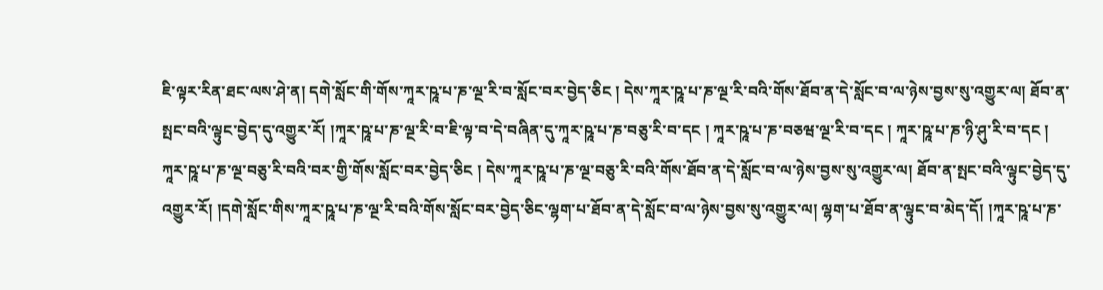ཇི་ལྟར་རིན་ཐང་ལས་ཤེ་ན། དགེ་སློང་གི་གོས་ཀཱར་ཥཱ་པ་ཎ་ལྔ་རི་བ་སློང་བར་བྱེད་ཅིང ། དེས་ཀཱར་ཥཱ་པ་ཎ་ལྔ་རི་བའི་གོས་ཐོབ་ན་དེ་སློང་བ་ལ་ཉེས་བྱས་སུ་འགྱུར་ལ། ཐོབ་ན་སྤང་བའི་ལྟུང་བྱེད་དུ་འགྱུར་རོ། །ཀཱར་ཥཱ་པ་ཎ་ལྔ་རི་བ་ཇི་ལྟ་བ་དེ་བཞིན་དུ་ཀཱར་ཥཱ་པ་ཎ་བཅུ་རི་བ་དང ། ཀཱར་ཥཱ་པ་ཎ་བཅཝ་ལྔ་རི་བ་དང ། ཀཱར་ཥཱ་པ་ཎ་ཉི་ཤུ་རི་བ་དང ། ཀཱར་ཥཱ་པ་ཎ་ལྔ་བཅུ་རི་བའི་བར་གྱི་གོས་སློང་བར་བྱེད་ཅིང ། དེས་ཀཱར་ཥཱ་པ་ཎ་ལྔ་བཅུ་རི་བའི་གོས་ཐོབ་ན་དེ་སློང་བ་ལ་ཉེས་བྱས་སུ་འགྱུར་ལ། ཐོབ་ན་སྤང་བའི་ལྟུང་བྱེད་དུ་འགྱུར་རོ། །དགེ་སློང་གིས་ཀཱར་ཥཱ་པ་ཎ་ལྔ་རི་བའི་གོས་སློང་བར་བྱེད་ཅིང་ལྷག་པ་ཐོབ་ན་དེ་སློང་བ་ལ་ཉེས་བྱས་སུ་འགྱུར་ལ། ལྷག་པ་ཐོབ་ན་ལྟུང་བ་མེད་དོ། །ཀཱར་ཥཱ་པ་ཎ་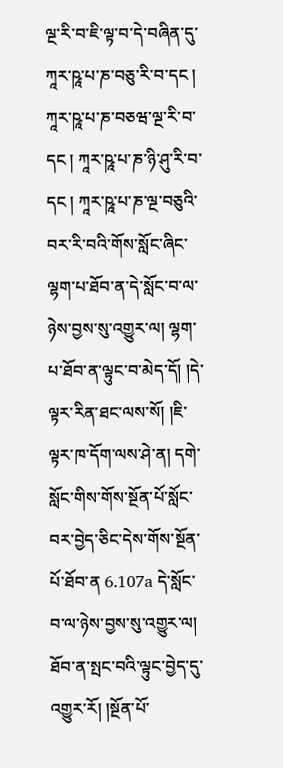ལྔ་རི་བ་ཇི་ལྟ་བ་དེ་བཞིན་དུ་ཀཱར་ཥཱ་པ་ཎ་བཅུ་རི་བ་དང ། ཀཱར་ཥཱ་པ་ཎ་བཅཝ་ལྔ་རི་བ་དང ། ཀཱར་ཥཱ་པ་ཎ་ཉི་ཤུ་རི་བ་དང ། ཀཱར་ཥཱ་པ་ཎ་ལྔ་བཅུའི་བར་རི་བའི་གོས་སློང་ཞིང་ལྷག་པ་ཐོབ་ན་དེ་སློང་བ་ལ་ཉེས་བྱས་སུ་འགྱུར་ལ། ལྷག་པ་ཐོབ་ན་ལྟུང་བ་མེད་དོ། །དེ་ལྟར་རིན་ཐང་ལས་སོ། །ཇི་ལྟར་ཁ་དོག་ལས་ཤེ་ན། དགེ་སློང་གིས་གོས་སྔོན་པོ་སློང་བར་བྱེད་ཅིང་དེས་གོས་སྔོན་པོ་ཐོབ་ན 6.107a དེ་སློང་བ་ལ་ཉེས་བྱས་སུ་འགྱུར་ལ། ཐོབ་ན་སྤང་བའི་ལྟུང་བྱེད་དུ་འགྱུར་རོ། །སྔོན་པོ་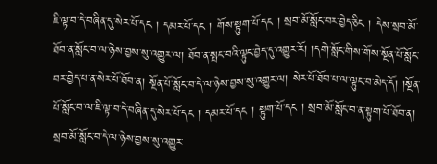ཇི་ལྟ་བ་དེ་བཞིན་དུ་སེར་པོ་དང ། དམར་པོ་དང ། གོས་སྟུག་པོ་དང ། སྲབ་མོ་སློང་བར་བྱེད་ཅིང ། དེས་སྲབ་མོ་ཐོབ་ན་སློང་བ་ལ་ཉེས་བྱས་སུ་འགྱུར་ལ། ཐོབ་ན་སྤང་བའི་ལྟུང་བྱེད་དུ་འགྱུར་རོ། །དགེ་སློང་གིས་གོས་སྔོན་པོ་སློང་བར་བྱེད་པ་ན་སེར་པོ་ཐོབ་ན། སྔོན་པོ་སློང་བ་དེ་ལ་ཉེས་བྱས་སུ་འགྱུར་ལ། སེར་པོ་ཐོབ་པ་ལ་ལྟུང་བ་མེད་དོ། །སྔོན་པོ་སློང་བ་ལ་ཇི་ལྟ་བ་དེ་བཞིན་དུ་སེར་པོ་དང ། དམར་པོ་དང ། སྟུག་པོ་དང ། སྲབ་མོ་སློང་བ་ན་སྟུག་པོ་ཐོབ་ན། སྲབ་མོ་སློང་བ་དེ་ལ་ཉེས་བྱས་སུ་འགྱུར་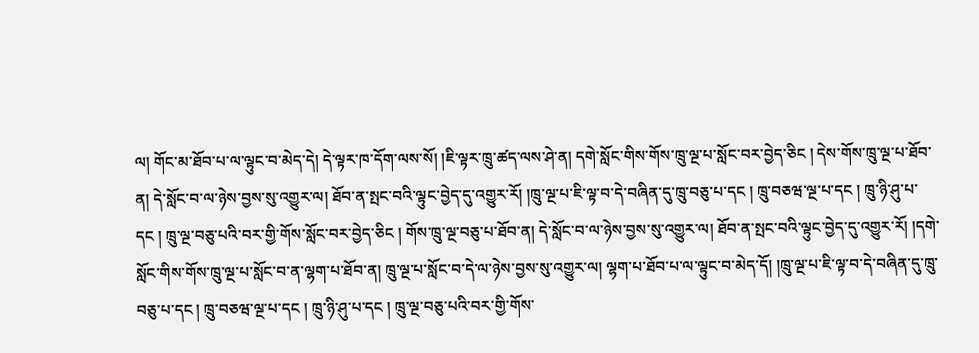ལ། གོང་མ་ཐོབ་པ་ལ་ལྟུང་བ་མེད་དེ། དེ་ལྟར་ཁ་དོག་ལས་སོ། །ཇི་ལྟར་ཁྲུ་ཚད་ལས་ཤེ་ན། དགེ་སློང་གིས་གོས་ཁྲུ་ལྔ་པ་སློང་བར་བྱེད་ཅིང ། དེས་གོས་ཁྲུ་ལྔ་པ་ཐོབ་ན། དེ་སློང་བ་ལ་ཉེས་བྱས་སུ་འགྱུར་ལ། ཐོབ་ན་སྤང་བའི་ལྟུང་བྱེད་དུ་འགྱུར་རོ། །ཁྲུ་ལྔ་པ་ཇི་ལྟ་བ་དེ་བཞིན་དུ་ཁྲུ་བཅུ་པ་དང ། ཁྲུ་བཅཝ་ལྔ་པ་དང ། ཁྲུ་ཉི་ཤུ་པ་དང ། ཁྲུ་ལྔ་བཅུ་པའི་བར་གྱི་གོས་སློང་བར་བྱེད་ཅིང ། གོས་ཁྲུ་ལྔ་བཅུ་པ་ཐོབ་ན། དེ་སློང་བ་ལ་ཉེས་བྱས་སུ་འགྱུར་ལ། ཐོབ་ན་སྤང་བའི་ལྟུང་བྱེད་དུ་འགྱུར་རོ། །དགེ་སློང་གིས་གོས་ཁྲུ་ལྔ་པ་སློང་བ་ན་ལྷག་པ་ཐོབ་ན། ཁྲུ་ལྔ་པ་སློང་བ་དེ་ལ་ཉེས་བྱས་སུ་འགྱུར་ལ། ལྷག་པ་ཐོབ་པ་ལ་ལྟུང་བ་མེད་དོ། །ཁྲུ་ལྔ་པ་ཇི་ལྟ་བ་དེ་བཞིན་དུ་ཁྲུ་བཅུ་པ་དང ། ཁྲུ་བཅཝ་ལྔ་པ་དང ། ཁྲུ་ཉི་ཤུ་པ་དང ། ཁྲུ་ལྔ་བཅུ་པའི་བར་གྱི་གོས་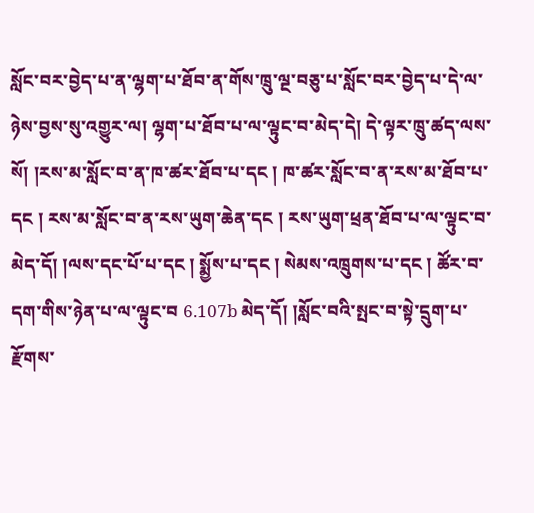སློང་བར་བྱེད་པ་ན་ལྷག་པ་ཐོབ་ན་གོས་ཁྲུ་ལྔ་བཅུ་པ་སློང་བར་བྱེད་པ་དེ་ལ་ཉེས་བྱས་སུ་འགྱུར་ལ། ལྷག་པ་ཐོབ་པ་ལ་ལྟུང་བ་མེད་དེ། དེ་ལྟར་ཁྲུ་ཚད་ལས་སོ། །རས་མ་སློང་བ་ན་ཁ་ཚར་ཐོབ་པ་དང ། ཁ་ཚར་སློང་བ་ན་རས་མ་ཐོབ་པ་དང ། རས་མ་སློང་བ་ན་རས་ཡུག་ཆེན་དང ། རས་ཡུག་ཕྲན་ཐོབ་པ་ལ་ལྟུང་བ་མེད་དོ། །ལས་དང་པོ་པ་དང ། སྨྱོས་པ་དང ། སེམས་འཁྲུགས་པ་དང ། ཚོར་བ་དག་གིས་ཉེན་པ་ལ་ལྟུང་བ 6.107b མེད་དོ། །སློང་བའི་སྤང་བ་སྟེ་དྲུག་པ་རྫོགས་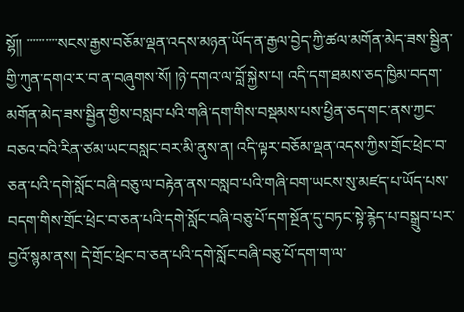སྷོ།། ་་་་་་་་་་སངས་རྒྱས་བཅོམ་ལྡན་འདས་མཉན་ཡོད་ན་རྒྱལ་བྱེད་ཀྱི་ཚལ་མགོན་མེད་ཟས་སྦྱིན་གྱི་ཀུན་དགའ་ར་བ་ན་བཞུགས་སོ། །ཉེ་དགའ་ལ་བློ་སྐྱེས་པ། འདི་དག་ཐམས་ཅད་ཁྱིམ་བདག་མགོན་མེད་ཟས་སྦྱིན་གྱིས་བསླབ་པའི་གཞི་དག་གིས་བསྡམས་པས་ཕྱིན་ཅད་གང་ནས་ཀྱང་བཅའ་བའི་རིན་ཙམ་ཡང་བསླང་བར་མི་ནུས་ན། འདི་ལྟར་བཅོམ་ལྡན་འདས་ཀྱིས་གྲོང་ཕྲེང་བ་ཅན་པའི་དགེ་སློང་བཞི་བཅུ་ལ་བརྟེན་ནས་བསླབ་པའི་གཞི་བག་ཡངས་སུ་མཛད་པ་ཡོད་པས་བདག་གིས་གྲོང་ཕྲེང་བ་ཅན་པའི་དགེ་སློང་བཞི་བཅུ་པོ་དག་སྔོན་དུ་བཏང་སྟེ་རྙེད་པ་བསྒྲུབ་པར་བྱའོ་སྙམ་ནས། དེ་གྲོང་ཕྲེང་བ་ཅན་པའི་དགེ་སློང་བཞི་བཅུ་པོ་དག་ག་ལ་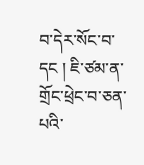བ་དེར་སོང་བ་དང ། ཇི་ཙམ་ན་གྲོང་ཕྲེང་བ་ཅན་པའི་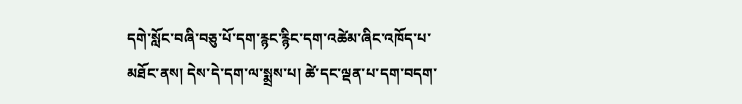དགེ་སློང་བཞི་བཅུ་པོ་དག་རྙང་རྙིང་དག་འཚེམ་ཞིང་འཁོད་པ་མཐོང་ནས། དེས་དེ་དག་ལ་སྨྲས་པ། ཚེ་དང་ལྡན་པ་དག་བདག་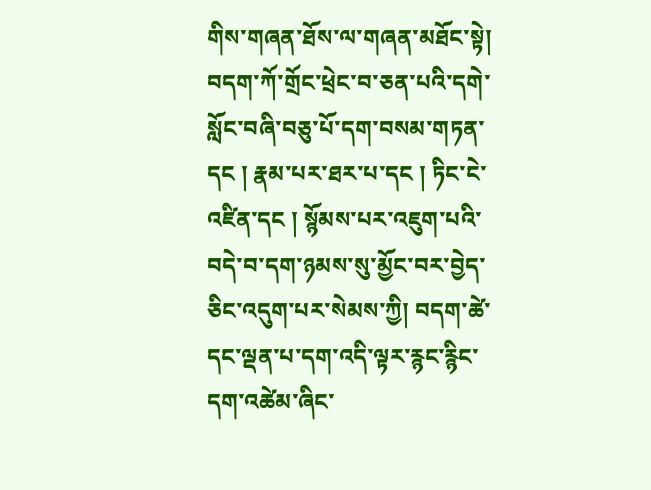གིས་གཞན་ཐོས་ལ་གཞན་མཐོང་སྟེ། བདག་ཀོ་གྲོང་ཕྲེང་བ་ཅན་པའི་དགེ་སློང་བཞི་བཅུ་པོ་དག་བསམ་གཏན་དང ། རྣམ་པར་ཐར་པ་དང ། ཏིང་ངེ་འཛིན་དང ། སྙོམས་པར་འཇུག་པའི་བདེ་བ་དག་ཉམས་སུ་མྱོང་བར་བྱེད་ཅིང་འདུག་པར་སེམས་ཀྱི། བདག་ཚེ་དང་ལྡན་པ་དག་འདི་ལྟར་རྙང་རྙིང་དག་འཚེམ་ཞིང་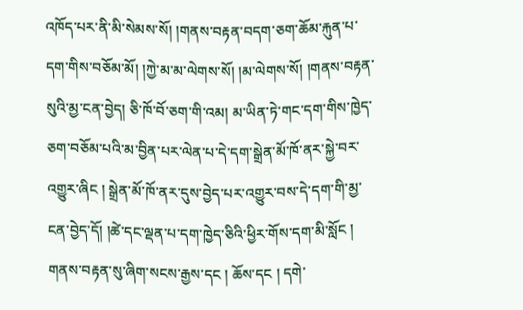འཁོད་པར་ནི་མི་སེམས་སོ། །གནས་བརྟན་བདག་ཅག་ཆོམ་རྐུན་པ་དག་གིས་བཅོམ་མོ། །ཀྱེ་མ་མ་ལེགས་སོ། །མ་ལེགས་སོ། །གནས་བརྟན་སུའི་མྱ་ངན་བྱེད། ཅི་ཁོ་བོ་ཅག་གི་འམ། མ་ཡིན་ཏེ་གང་དག་གིས་ཁྱེད་ཅག་བཅོམ་པའི་མ་བྱིན་པར་ལེན་པ་དེ་དག་སྒྲེན་མོ་ཁོ་ནར་སྐྱེ་བར་འགྱུར་ཞིང ། སྒྲེན་མོ་ཁོ་ནར་དུས་བྱེད་པར་འགྱུར་བས་དེ་དག་གི་མྱ་ངན་བྱེད་དོ། །ཚེ་དང་ལྡན་པ་དག་ཁྱེད་ཅིའི་ཕྱིར་གོས་དག་མི་སློང ། གནས་བརྟན་སུ་ཞིག་སངས་རྒྱས་དང ། ཆོས་དང ། དགེ་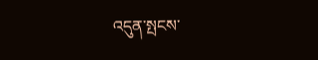འདུན་སྤངས་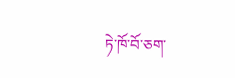ཏེ་ཁོ་བོ་ཅག་